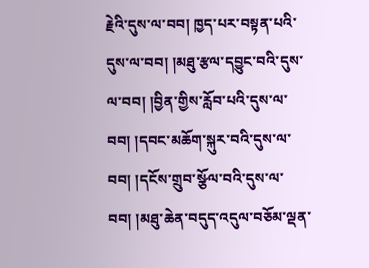རྗེའི་དུས་ལ་བབ། ཁྱད་པར་བསྟན་པའི་དུས་ལ་བབ། །མཐུ་རྩལ་དབྱུང་བའི་དུས་ལ་བབ། །བྱིན་གྱིས་རློབ་པའི་དུས་ལ་བབ། །དབང་མཆོག་སྐུར་བའི་དུས་ལ་བབ། །དངོས་གྲུབ་སྩོལ་བའི་དུས་ལ་བབ། །མཐུ་ཆེན་བདུད་འདུལ་བཅོམ་ལྡན་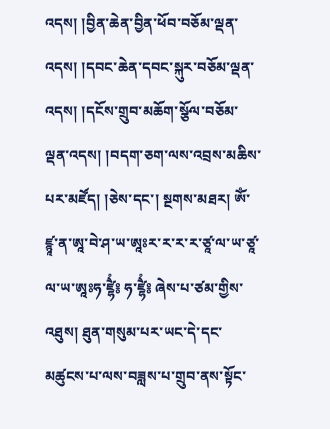འདས། །བྱིན་ཆེན་བྱིན་ཕོབ་བཅོམ་ལྡན་འདས། །དབང་ཆེན་དབང་སྐུར་བཅོམ་ལྡན་འདས། །དངོས་གྲུབ་མཆོག་སྩོལ་བཅོམ་ལྡན་འདས། །བདག་ཅག་ལས་འབྲས་མཆིས་པར་མཛོད། །ཅེས་དང་། སྔགས་མཐར། ཨོཾ་ཛྙཱ་ན་ཨཱ་བེ་ཤ་ཡ་ཨཱཿར་ར་ར་ར་ཙཱ་ལ་ཡ་ཙཱ་ལ་ཡ་ཨཱཿཧ་ཛྷཻཾ༔ ཧ་ཛྷཻཾ༔ ཞེས་པ་ཙམ་གྱིས་འཐུས། ཐུན་གསུམ་པར་ཡང་དེ་དང་མཚུངས་པ་ལས་བཟླས་པ་གྲུབ་ནས་སྟོང་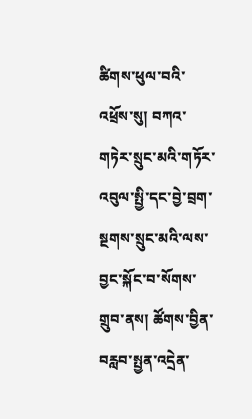ཚིགས་ཕུལ་བའི་འཕྲོས་སུ། བཀའ་གཏེར་སྲུང་མའི་གཏོར་འབུལ་སྤྱི་དང་བྱེ་བྲག་སྔགས་སྲུང་མའི་ལས་བྱང་སྐོང་བ་སོགས་གྲུབ་ནས། ཚོགས་བྱིན་བརླབ་སྤྱན་འདྲེན་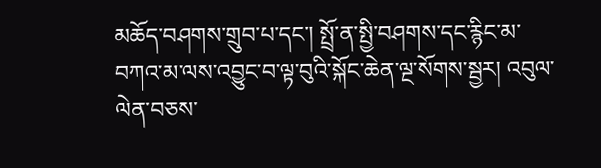མཆོད་བཤགས་གྲུབ་པ་དང་། སྤྲོ་ན་སྤྱི་བཤགས་དང་རྙིང་མ་བཀའ་མ་ལས་འབྱུང་བ་ལྟ་བུའི་སྐོང་ཆེན་ལྔ་སོགས་སྦྱར། འབུལ་ལེན་བཅས་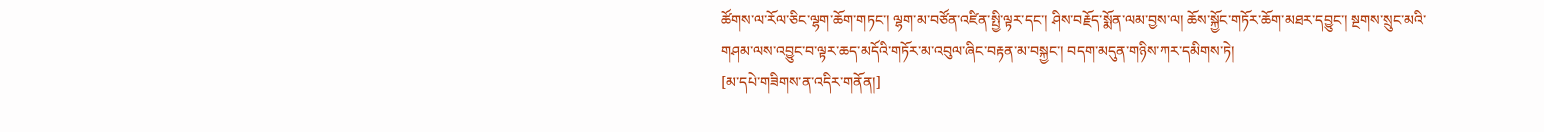ཚོགས་ལ་རོལ་ཅིང་ལྷག་ཆོག་གཏང་། ལྷག་མ་བཙོན་འཛིན་སྤྱི་ལྟར་དང་། ཤིས་བརྗོད་སྨོན་ལམ་བྱས་ལ། ཆོས་སྐྱོང་གཏོར་ཆོག་མཐར་དབྱུང་། སྔགས་སྲུང་མའི་གཤམ་ལས་འབྱུང་བ་ལྟར་ཆད་མདོའི་གཏོར་མ་འབུལ་ཞིང་བརྟན་མ་བསྐྱང་། བདག་མདུན་གཉིས་ཀར་དམིགས་ཏེ།
[མ་དཔེ་གཟིགས་ན་འདིར་གནོན།]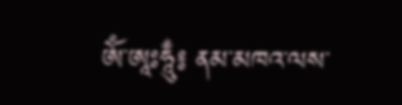ཨོཾ་ཨཱཿཧཱུྃ༔ ནམ་མཁའ་ལས་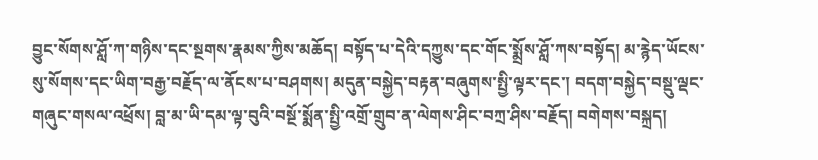བྱུང་སོགས་ཤློ་ཀ་གཉིས་དང་སྔགས་རྣམས་ཀྱིས་མཆོད། བསྟོད་པ་དེའི་དཀྱུས་དང་གོང་སྨྲོས་ཤློ་ཀས་བསྟོད། མ་རྙེད་ཡོངས་སུ་སོགས་དང་ཡིག་བརྒྱ་བརྗོད་ལ་ནོངས་པ་བཤགས། མདུན་བསྐྱེད་བརྟན་བཞུགས་སྤྱི་ལྟར་དང་། བདག་བསྐྱེད་བསྡུ་ལྡང་གཞུང་གསལ་འཕྲོས། བླ་མ་ཡི་དམ་ལྟ་བུའི་བསྔོ་སྨོན་སྤྱི་འགྲོ་གྲུབ་ན་ལེགས་ཤིང་བཀྲ་ཤིས་བརྗོད། བགེགས་བསྐྲད།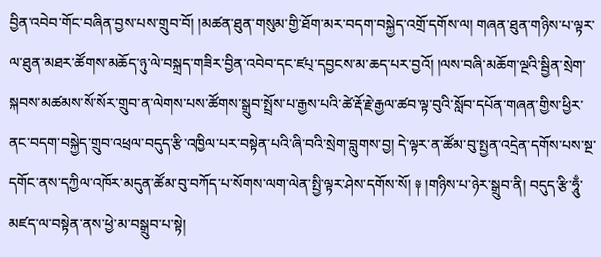བྱིན་འབེབ་གོང་བཞིན་བྱས་པས་གྲུབ་བོ། །མཚན་ཐུན་གསུམ་གྱི་ཐོག་མར་བདག་བསྐྱེད་འགྲོ་དགོས་ལ། གཞན་ཐུན་གཉིས་པ་ལྟར་ལ་ཐུན་མཐར་ཚོགས་མཆོད་ཉུ་ལེ་བསྐྲད་གཟིར་བྱིན་འབེབ་དང་ཛཔ྄་དབྱངས་མ་ཆད་པར་བྱའོ། །ལས་བཞི་མཆོག་ལྔའི་སྦྱིན་སྲེག་སྐབས་མཚམས་སོ་སོར་གྲུབ་ན་ལེགས་པས་ཚོགས་སྒྲུབ་སྤྲོས་པ་རྒྱས་པའི་ཚེ་རྡོ་རྗེ་རྒྱལ་ཚབ་ལྟ་བུའི་སློབ་དཔོན་གཞན་གྱིས་ཕྱིར་ནང་བདག་བསྐྱེད་གྲུབ་འཕྲལ་བདུད་རྩི་འཁྱིལ་པར་བསྟེན་པའི་ཞི་བའི་སྲེག་བླུགས་བྱ། དེ་ལྟར་ན་ཚོམ་བུ་སྤྱན་འདྲེན་དགོས་པས་སྔ་དགོང་ནས་དཀྱིལ་འཁོར་མདུན་ཚོམ་བུ་བཀོད་པ་སོགས་ལག་ལེན་སྤྱི་ལྟར་ཤེས་དགོས་སོ། ༈ །གཉིས་པ་ཉེར་སྒྲུབ་ནི། བདུད་རྩི་ཧཱུྃ་མཛད་ལ་བསྟེན་ནས་ཕྱེ་མ་བསྒྲུབ་པ་སྟེ།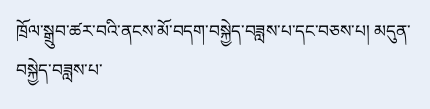ཁྲོལ་སྒྲུབ་ཚར་བའི་ནངས་མོ་བདག་བསྐྱེད་བཟླས་པ་དང་བཅས་པ། མདུན་བསྐྱེད་བཟླས་པ་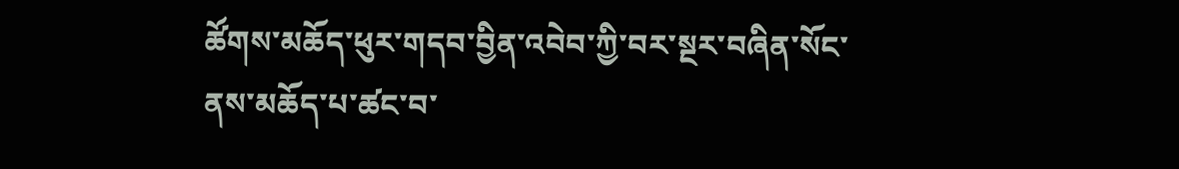ཚོགས་མཆོད་ཕུར་གདབ་བྱིན་འབེབ་ཀྱི་བར་སྔར་བཞིན་སོང་ནས་མཆོད་པ་ཚང་བ་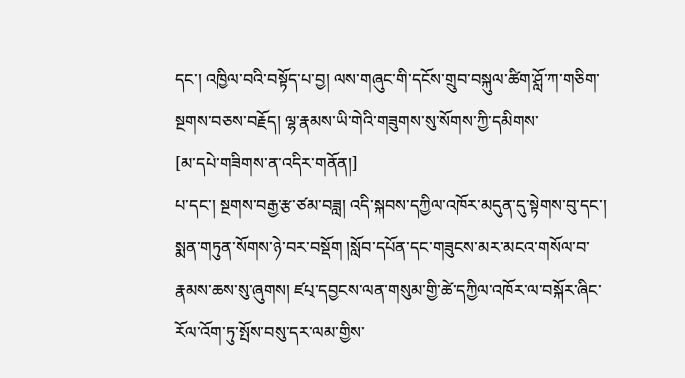དང་། འཁྱིལ་བའི་བསྟོད་པ་བྱ། ལས་གཞུང་གི་དངོས་གྲུབ་བསྐུལ་ཚིག་ཤློ་ཀ་གཅིག་སྔགས་བཅས་བརྗོད། ལྷ་རྣམས་ཡི་གེའི་གཟུགས་སུ་སོགས་ཀྱི་དམིགས་
[མ་དཔེ་གཟིགས་ན་འདིར་གནོན།]
པ་དང་། སྔགས་བརྒྱ་རྩ་ཙམ་བཟླ། འདི་སྐབས་དཀྱིལ་འཁོར་མདུན་དུ་སྟེགས་བུ་དང་། སྨན་གཏུན་སོགས་ཉེ་བར་བསྡོག །སློབ་དཔོན་དང་གཟུངས་མར་མངའ་གསོལ་བ་རྣམས་ཆས་སུ་ཞུགས། ཛཔ྄་དབྱངས་ལན་གསུམ་གྱི་ཚེ་དཀྱིལ་འཁོར་ལ་བསྐོར་ཞིང་རོལ་འོག་ཏུ་སྤོས་བསུ་དར་ལམ་གྱིས་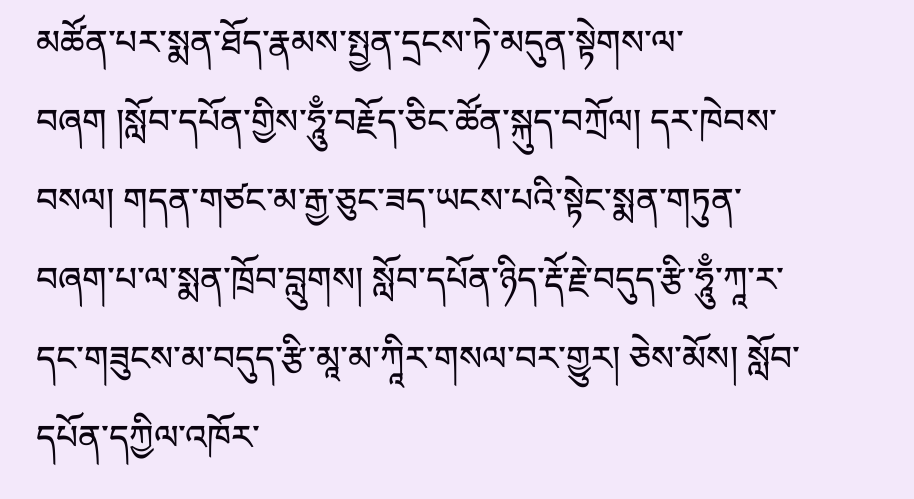མཚོན་པར་སྨན་ཐོད་རྣམས་སྤྱན་དྲངས་ཏེ་མདུན་སྟེགས་ལ་བཞག །སློབ་དཔོན་གྱིས་ཧཱུྃ་བརྗོད་ཅིང་ཚོན་སྐུད་བཀྲོལ། དར་ཁེབས་བསལ། གདན་གཙང་མ་རྒྱ་ཅུང་ཟད་ཡངས་པའི་སྟེང་སྨན་གཏུན་བཞག་པ་ལ་སྨན་ཁྲོབ་བླུགས། སློབ་དཔོན་ཉིད་རྡོ་རྗེ་བདུད་རྩི་ཧཱུྃ་ཀཱ་ར་དང་གཟུངས་མ་བདུད་རྩི་མཱ་མ་ཀཱིར་གསལ་བར་གྱུར། ཅེས་མོས། སློབ་དཔོན་དཀྱིལ་འཁོར་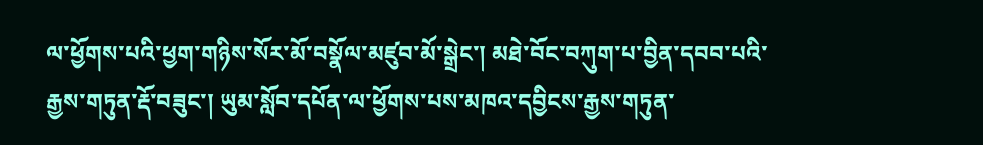ལ་ཕྱོགས་པའི་ཕྱག་གཉིས་སོར་མོ་བསྣོལ་མཛུབ་མོ་སྒྲེང་། མཐེ་བོང་བཀུག་པ་བྱིན་དབབ་པའི་རྒྱས་གཏུན་རྡོ་བཟུང་། ཡུམ་སློབ་དཔོན་ལ་ཕྱོགས་པས་མཁའ་དབྱིངས་རྒྱས་གཏུན་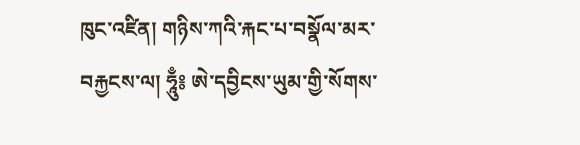ཁུང་འཛིན། གཉིས་ཀའི་རྐང་པ་བསྣོལ་མར་བརྐྱངས་ལ། ཧཱུྃ༔ ཨེ་དབྱིངས་ཡུམ་གྱི་སོགས་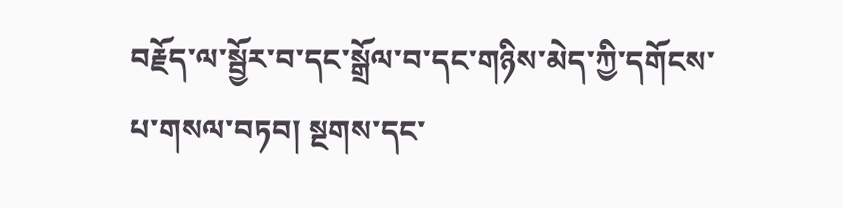བརྗོད་ལ་སྦྱོར་བ་དང་སྒྲོལ་བ་དང་གཉིས་མེད་ཀྱི་དགོངས་པ་གསལ་བཏབ། སྔགས་དང་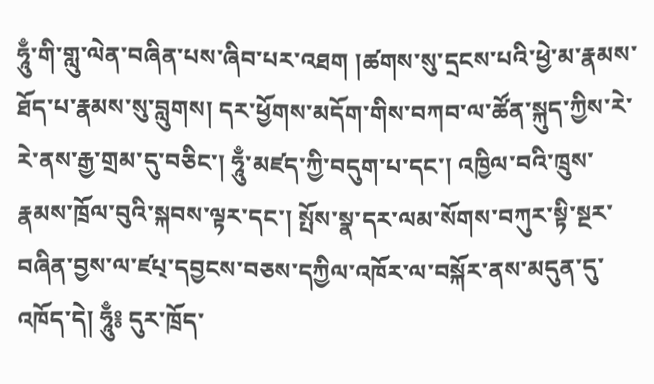ཧཱུྃ་གི་གླུ་ལེན་བཞིན་པས་ཞིབ་པར་འཐག །ཚགས་སུ་དྲངས་པའི་ཕྱེ་མ་རྣམས་ཐོད་པ་རྣམས་སུ་བླུགས། དར་ཕྱོགས་མདོག་གིས་བཀབ་ལ་ཚོན་སྐུད་ཀྱིས་རེ་རེ་ནས་རྒྱ་གྲམ་དུ་བཅིང་། ཧཱུྃ་མཛད་ཀྱི་བདུག་པ་དང་། འཁྱིལ་བའི་ཁྲུས་རྣམས་ཁྲོལ་བུའི་སྐབས་ལྟར་དང་། སྤོས་སྣ་དར་ལམ་སོགས་བཀུར་སྟི་སྔར་བཞིན་བྱས་ལ་ཛཔ྄་དབྱངས་བཅས་དཀྱིལ་འཁོར་ལ་བསྐོར་ནས་མདུན་དུ་འཁོད་དེ། ཧཱུྃ༔ དུར་ཁྲོད་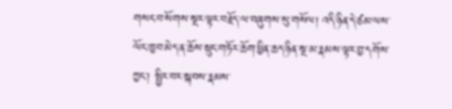གསང་བ་སོགས་སྔར་ལྟར་བརྗོད་ལ་བཞུགས་སུ་གསོལ། འདི་ཉིན་དེ་ཙམ་ལས་ལོང་ཁྱབ་མེད་ན་ཆོས་སྲུང་གཏོར་ཆོག་ཕྱིན་ཆད་ཉིན་སྔ་མ་རྣམས་ལྟར་བྱ་དགོས་ཀྱང་། སྤྱིར་བར་སྐབས་རྣམས་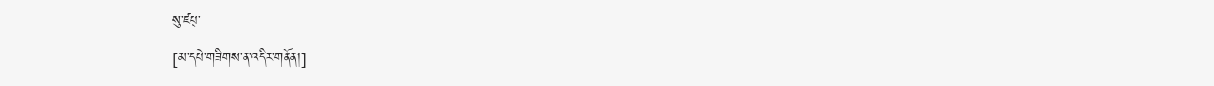སུ་ཛཔ྄་
[མ་དཔེ་གཟིགས་ན་འདིར་གནོན།]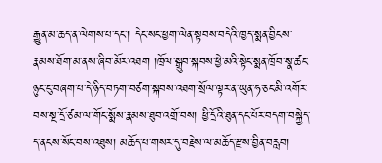རྒྱུན་མ་ཆད་ན་ལེགས་པ་དང་། དེང་སང་ཕྱག་ལེན་སྟབས་བདེའི་ཁྱད་སྨན་བྱིངས་རྣམས་ཐོག་མ་ནས་ཞིབ་མོར་འཐག །ཁྲོལ་སྒྲུབ་སྐབས་ཕྱེ་མའི་སྟེང་སྨན་ཁྲོབ་སྣ་ཚང་ཉུང་ངུ་བཞག་པ་དེ་ཉིད་བཏག་བཙག་སྐབས་འཐག་སྲོལ་ལྟར་ན་ཡུན་ཧ་ཅང་མི་འགོར་བས་སྔ་དྲོ་ཙམ་ལ་གོང་སྨོས་རྣམས་ཐུབ་འགྲོ་བས། ཕྱི་དྲོའི་ཐུན་དང་པོར་བདག་བསྐྱེད་ད་ནངས་སོང་བས་འཐུས། མཆོད་པ་གསར་དུ་བརྗེས་ལ་མཆོད་རྫས་བྱིན་བརླབ།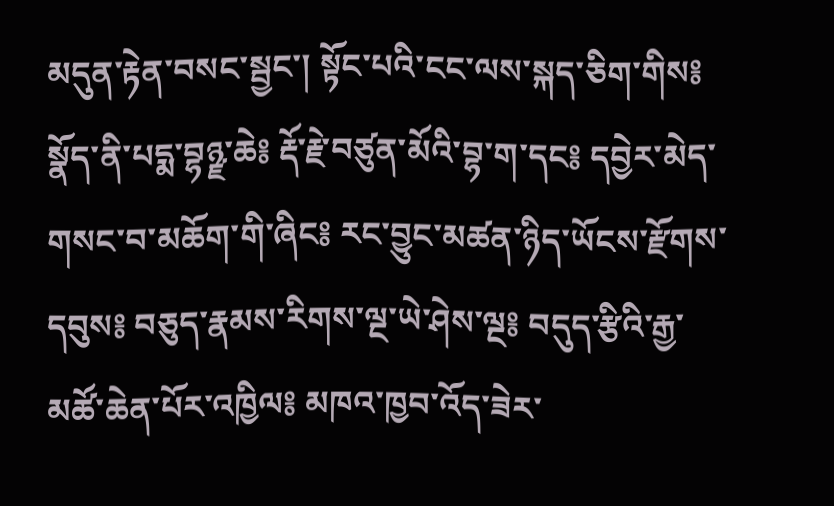མདུན་རྟེན་བསང་སྦྱང་། སྟོང་པའི་ངང་ལས་སྐད་ཅིག་གིས༔ སྣོད་ནི་པདྨ་བྷཉྫ་ཆེ༔ རྡོ་རྗེ་བཙུན་མོའི་བྷ་ག་དང༔ དབྱེར་མེད་གསང་བ་མཆོག་གི་ཞིང༔ རང་བྱུང་མཚན་ཉིད་ཡོངས་རྫོགས་དབུས༔ བཅུད་རྣམས་རིགས་ལྔ་ཡེ་ཤེས་ལྔ༔ བདུད་རྩིའི་རྒྱ་མཚོ་ཆེན་པོར་འཁྱིལ༔ མཁའ་ཁྱབ་འོད་ཟེར་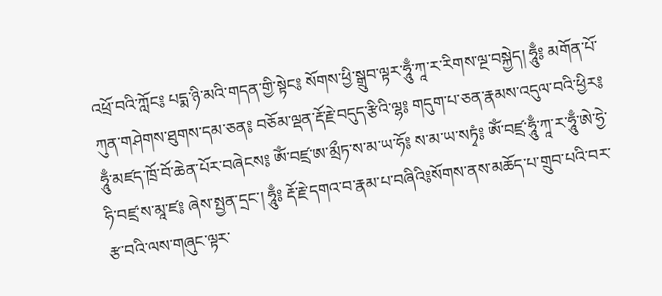འཕྲོ་བའི་ཀློང༔ པདྨ་ཉི་མའི་གདན་གྱི་སྟེང༔ སོགས་ཕྱི་སྒྲུབ་ལྟར་ཧཱུྃ་ཀཱ་ར་རིགས་ལྔ་བསྐྱེད། ཧཱུྃ༔ མགོན་པོ་ཀུན་གཤེགས་ཐུགས་དམ་ཅན༔ བཅོམ་ལྡན་རྡོ་རྗེ་བདུད་རྩིའི་ལྷ༔ གདུག་པ་ཅན་རྣམས་འདུལ་བའི་ཕྱིར༔ ཧཱུྃ་མཛད་ཁྲོ་བོ་ཆེན་པོར་བཞེངས༔ ཨོཾ་བཛྲ་ཨ་མྲྀཏ་ས་མ་ཡ་ཧོ༔ ས་མ་ཡ་སཏྭཾ༔ ཨོཾ་བཛྲ་ཧཱུྃ་ཀཱ་ར་ཧཱུྃ་ཨེ་ཧྱེ་ཧི་བཛྲ་ས་མཱ་ཛ༔ ཞེས་སྤྱན་དྲང་། ཧཱུྃ༔ རྡོ་རྗེ་དགའ་བ་རྣམ་པ་བཞིའི༔སོགས་ནས་མཆོད་པ་གྲུབ་པའི་བར་རྩ་བའི་ལས་གཞུང་ལྟར་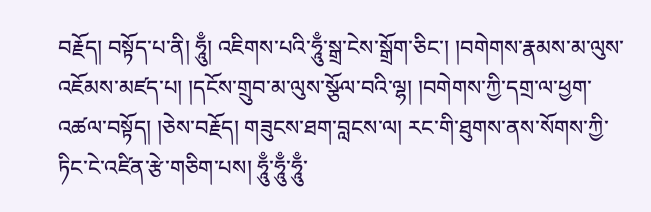བརྗོད། བསྟོད་པ་ནི། ཧཱུྃ། འཇིགས་པའི་ཧཱུྃ་སྒྲ་ངེས་སྒྲོག་ཅིང་། །བགེགས་རྣམས་མ་ལུས་འཇོམས་མཛད་པ། །དངོས་གྲུབ་མ་ལུས་སྩོལ་བའི་ལྷ། །བགེགས་ཀྱི་དགྲ་ལ་ཕྱག་འཚལ་བསྟོད། །ཅེས་བརྗོད། གཟུངས་ཐག་བླངས་ལ། རང་གི་ཐུགས་ནས་སོགས་ཀྱི་ཏིང་ངེ་འཛིན་རྩེ་གཅིག་པས། ཧཱུྃ་ཧཱུྃ་ཧཱུྃ་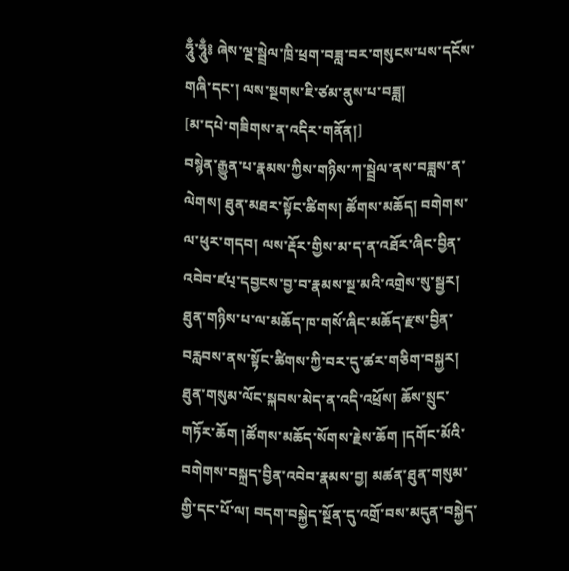ཧཱུྃ་ཧཱུྃ༔ ཞེས་ལྔ་སྦྲེལ་ཁྲི་ཕྲག་བཟླ་བར་གསུངས་པས་དངོས་གཞི་དང་། ལས་སྔགས་ཇི་ཙམ་ནུས་པ་བཟླ།
[མ་དཔེ་གཟིགས་ན་འདིར་གནོན།]
བསྙེན་རྒྱུན་པ་རྣམས་ཀྱིས་གཉིས་ཀ་སྦྲེལ་ནས་བཟླས་ན་ལེགས། ཐུན་མཐར་སྟོང་ཚིགས། ཚོགས་མཆོད། བགེགས་ལ་ཕུར་གདབ། ལས་རྡོར་གྱིས་མ་ད་ན་འཐོར་ཞིང་བྱིན་འབེབ་ཛཔ྄་དབྱངས་བྱ་བ་རྣམས་སྔ་མའི་འགྲེས་སུ་སྦྱར། ཐུན་གཉིས་པ་ལ་མཆོད་ཁ་གསོ་ཞིང་མཆོད་རྫས་བྱིན་བརླབས་ནས་སྟོང་ཚིགས་ཀྱི་བར་དུ་ཚར་གཅིག་བསྐྱར། ཐུན་གསུམ་ལོང་སྐབས་མེད་ན་འདི་འཕྲོས། ཆོས་སྲུང་གཏོར་ཆོག །ཚོགས་མཆོད་སོགས་རྗེས་ཆོག །དགོང་མོའི་བགེགས་བསྐྲད་བྱིན་འབེབ་རྣམས་བྱ། མཚན་ཐུན་གསུམ་གྱི་དང་པོ་ལ། བདག་བསྐྱེད་སྔོན་དུ་འགྲོ་བས་མདུན་བསྐྱེད་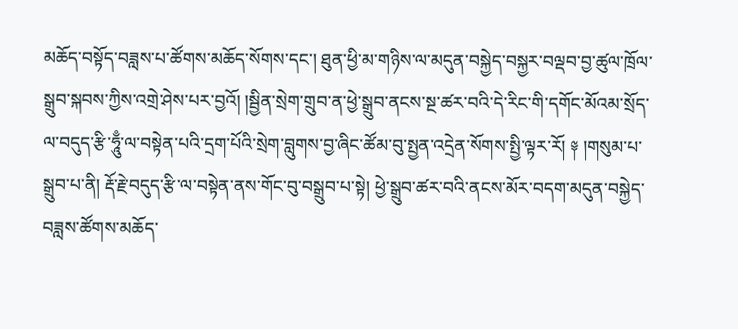མཆོད་བསྟོད་བཟླས་པ་ཚོགས་མཆོད་སོགས་དང་། ཐུན་ཕྱི་མ་གཉིས་ལ་མདུན་བསྐྱེད་བསྐྱར་བལྡབ་བྱ་ཚུལ་ཁྲོལ་སྒྲུབ་སྐབས་ཀྱིས་འགྲེ་ཤེས་པར་བྱའོ། །སྦྱིན་སྲེག་གྲུབ་ན་ཕྱེ་སྒྲུབ་ནངས་སྔ་ཚར་བའི་དེ་རིང་གི་དགོང་མོའམ་སྲོད་ལ་བདུད་རྩི་ཧཱུྃ་ལ་བསྟེན་པའི་དྲག་པོའི་སྲེག་བླུགས་བྱ་ཞིང་ཚོམ་བུ་སྤྱན་འདྲེན་སོགས་སྤྱི་ལྟར་རོ། ༈ །གསུམ་པ་སྒྲུབ་པ་ནི། རྡོ་རྗེ་བདུད་རྩི་ལ་བསྟེན་ནས་གོང་བུ་བསྒྲུབ་པ་སྟེ། ཕྱེ་སྒྲུབ་ཚར་བའི་ནངས་མོར་བདག་མདུན་བསྐྱེད་བཟླས་ཚོགས་མཆོད་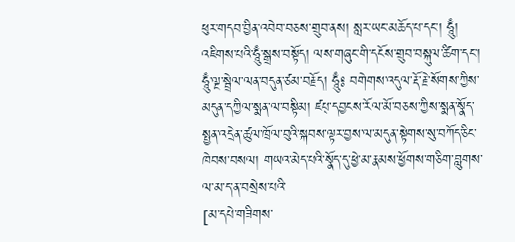ཕུར་གདབ་བྱིན་འབེབ་བཅས་གྲུབ་ནས། སླར་ཡང་མཆོད་པ་དང་། ཧཱུྃ། འཇིགས་པའི་ཧཱུྃ་སྒྲས་བསྟོད། ལས་གཞུང་གི་དངོས་གྲུབ་བསྐུལ་ཚིག་དང་། ཧཱུྃ་ལྔ་སྦྲེལ་ལན་བདུན་ཙམ་བརྗོད། ཧཱུྃ༔ བགེགས་འདུལ་རྡོ་རྗེ་སོགས་ཀྱིས་མདུན་དཀྱིལ་སྨན་ལ་བསྟིམ། ཛཔ྄་དབྱངས་རོལ་མོ་བཅས་ཀྱིས་སྨན་སྣོད་སྤྱན་འདྲེན་ཚུལ་ཁྲོལ་བུའི་སྐབས་ལྟར་བྱས་ལ་མདུན་སྟེགས་སུ་བཀོད་ཅིང་ཁེབས་བསལ། གཡའ་མེད་པའི་སྣོད་དུ་ཕྱེ་མ་རྣམས་ཕྱོགས་གཅིག་བླུགས་ལ་མ་ད་ན་བསྲེས་པའི་
[མ་དཔེ་གཟིགས་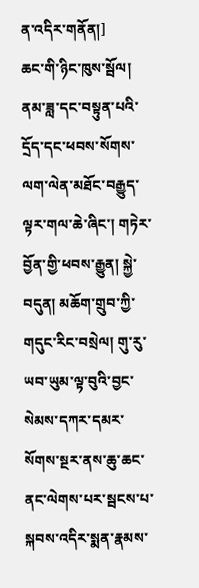ན་འདིར་གནོན།]
ཆང་གི་ཉིང་ཁུས་སྦོལ། ནམ་ཟླ་དང་བསྟུན་པའི་དྲོད་དང་ཕབས་སོགས་ལག་ལེན་མཐོང་བརྒྱུད་ལྟར་གལ་ཆེ་ཞིང་། གཏེར་བྱོན་གྱི་ཕབས་རྒྱུན། སྐྱེ་བདུན། མཆོག་གྲུབ་ཀྱི་གདུང་རིང་བསྲེལ། གུ་རུ་ཡབ་ཡུམ་ལྟ་བུའི་བྱང་སེམས་དཀར་དམར་སོགས་སྔར་ནས་ཆུ་ཆང་ནང་ལེགས་པར་སྦངས་པ་སྐབས་འདིར་སྨན་རྣམས་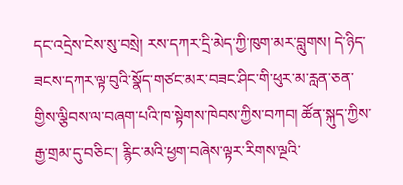དང་འདྲེས་ངེས་སུ་བསྲེ། རས་དཀར་དྲི་མེད་ཀྱི་ཁུག་མར་བླུགས། དེ་ཉིད་ཟངས་དཀར་ལྟ་བུའི་སྣོད་གཙང་མར་བཟང་ཤིང་གི་ཕུར་མ་རླན་ཅན་གྱིས་ལྕིབས་ལ་བཞག་པའི་ཁ་སྟེགས་ཁེབས་ཀྱིས་བཀབ། ཚོན་སྐུད་ཀྱིས་རྒྱ་གྲམ་དུ་བཅིང་། རྙིང་མའི་ཕྱག་བཞེས་ལྟར་རིགས་ལྔའི་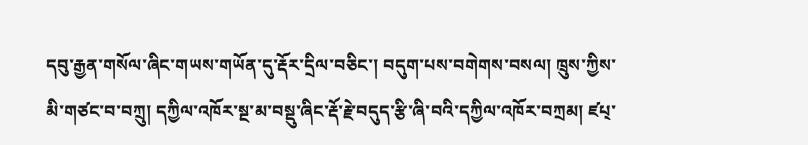དབུ་རྒྱན་གསོལ་ཞིང་གཡས་གཡོན་དུ་རྡོར་དྲིལ་བཅིང་། བདུག་པས་བགེགས་བསལ། ཁྲུས་ཀྱིས་མི་གཙང་བ་བཀྲུ། དཀྱིལ་འཁོར་སྔ་མ་བསྡུ་ཞིང་རྡོ་རྗེ་བདུད་རྩི་ཞི་བའི་དཀྱིལ་འཁོར་བཀྲམ། ཛཔ྄་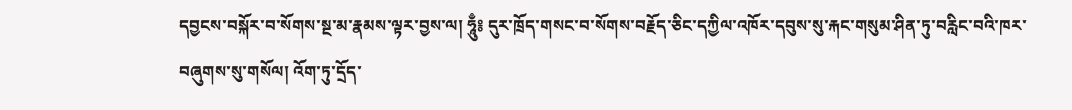དབྱངས་བསྐོར་བ་སོགས་སྔ་མ་རྣམས་ལྟར་བྱས་ལ། ཧཱུྃ༔ དུར་ཁྲོད་གསང་བ་སོགས་བརྗོད་ཅིང་དཀྱིལ་འཁོར་དབུས་སུ་རྐང་གསུམ་ཤིན་ཏུ་བརླིང་བའི་ཁར་བཞུགས་སུ་གསོལ། འོག་ཏུ་དྲོད་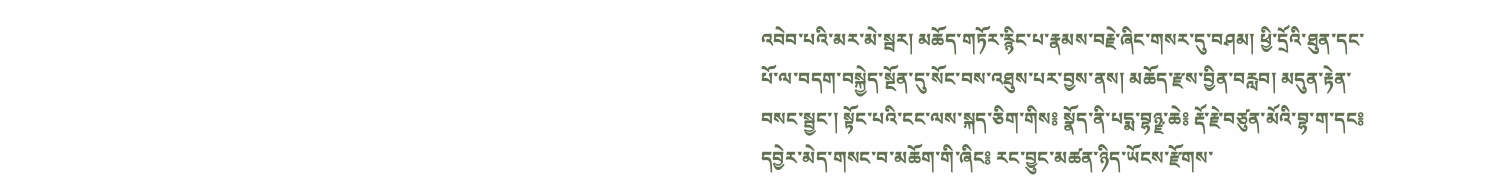འབེབ་པའི་མར་མེ་སྦར། མཆོད་གཏོར་རྙིང་པ་རྣམས་བརྗེ་ཞིང་གསར་དུ་བཤམ། ཕྱི་དྲོའི་ཐུན་དང་པོ་ལ་བདག་བསྐྱེད་སྔོན་དུ་སོང་བས་འཐུས་པར་བྱས་ནས། མཆོད་རྫས་བྱིན་བརླབ། མདུན་རྟེན་བསང་སྦྱང་། སྟོང་པའི་ངང་ལས་སྐད་ཅིག་གིས༔ སྣོད་ནི་པདྨ་བྷཉྫ་ཆེ༔ རྡོ་རྗེ་བཙུན་མོའི་བྷ་ག་དང༔ དབྱེར་མེད་གསང་བ་མཆོག་གི་ཞིང༔ རང་བྱུང་མཚན་ཉིད་ཡོངས་རྫོགས་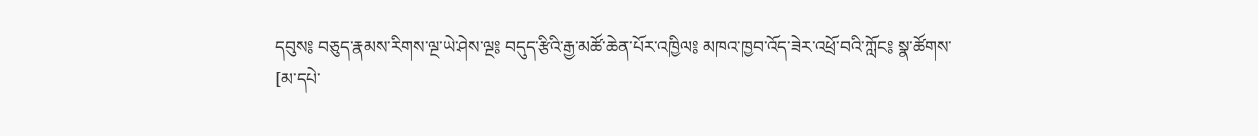དབུས༔ བཅུད་རྣམས་རིགས་ལྔ་ཡེ་ཤེས་ལྔ༔ བདུད་རྩིའི་རྒྱ་མཚོ་ཆེན་པོར་འཁྱིལ༔ མཁའ་ཁྱབ་འོད་ཟེར་འཕྲོ་བའི་ཀློང༔ སྣ་ཚོགས་
[མ་དཔེ་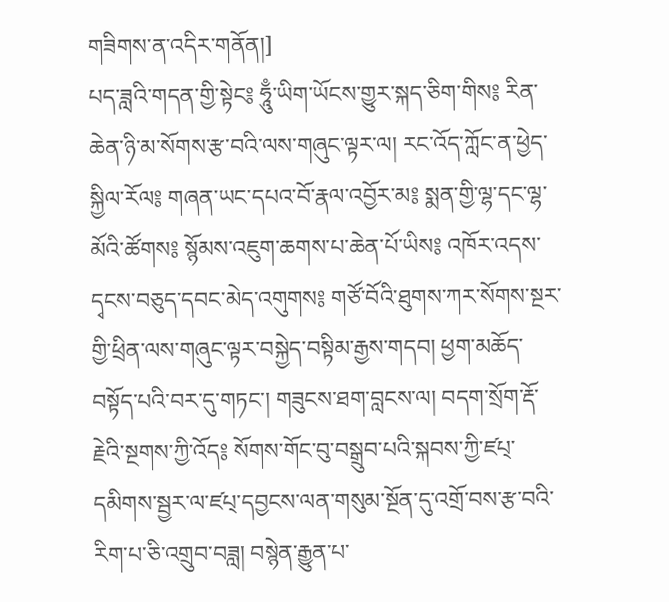གཟིགས་ན་འདིར་གནོན།]
པད་ཟླའི་གདན་གྱི་སྟེང༔ ཧཱུྃ་ཡིག་ཡོངས་གྱུར་སྐད་ཅིག་གིས༔ རིན་ཆེན་ཉི་མ་སོགས་རྩ་བའི་ལས་གཞུང་ལྟར་ལ། རང་འོད་ཀློང་ན་ཕྱེད་སྐྱིལ་རོལ༔ གཞན་ཡང་དཔའ་བོ་རྣལ་འབྱོར་མ༔ སྨན་གྱི་ལྷ་དང་ལྷ་མོའི་ཚོགས༔ སྙོམས་འཇུག་ཆགས་པ་ཆེན་པོ་ཡིས༔ འཁོར་འདས་དྭངས་བཅུད་དབང་མེད་འགུགས༔ གཙོ་བོའི་ཐུགས་ཀར་སོགས་སྔར་གྱི་ཕྲིན་ལས་གཞུང་ལྟར་བསྐྱེད་བསྟིམ་རྒྱས་གདབ། ཕྱག་མཆོད་བསྟོད་པའི་བར་དུ་གཏང་། གཟུངས་ཐག་བླངས་ལ། བདག་སྲོག་རྡོ་རྗེའི་སྔགས་ཀྱི་འོད༔ སོགས་གོང་བུ་བསྒྲུབ་པའི་སྐབས་ཀྱི་ཛཔ྄་དམིགས་སྦྱར་ལ་ཛཔ྄་དབྱངས་ལན་གསུམ་སྔོན་དུ་འགྲོ་བས་རྩ་བའི་རིག་པ་ཅི་འགྲུབ་བཟླ། བསྙེན་རྒྱུན་པ་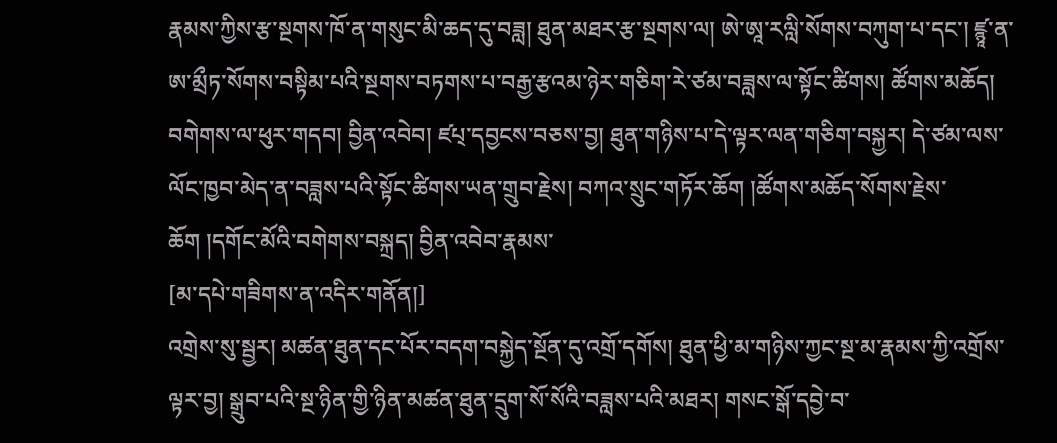རྣམས་ཀྱིས་རྩ་སྔགས་ཁོ་ན་གསུང་མི་ཆད་དུ་བཟླ། ཐུན་མཐར་རྩ་སྔགས་ལ། ཨེ་ཨཱ་རལླི་སོགས་བཀུག་པ་དང་། ཛྙཱ་ན་ཨ་མྲྀཏ་སོགས་བསྟིམ་པའི་སྔགས་བཏགས་པ་བརྒྱ་རྩའམ་ཉེར་གཅིག་རེ་ཙམ་བཟླས་ལ་སྟོང་ཚིགས། ཚོགས་མཆོད། བགེགས་ལ་ཕུར་གདབ། བྱིན་འབེབ། ཛཔ྄་དབྱངས་བཅས་བྱ། ཐུན་གཉིས་པ་དེ་ལྟར་ལན་གཅིག་བསྐྱར། དེ་ཙམ་ལས་ལོང་ཁྱབ་མེད་ན་བཟླས་པའི་སྟོང་ཚིགས་ཡན་གྲུབ་རྗེས། བཀའ་སྲུང་གཏོར་ཆོག །ཚོགས་མཆོད་སོགས་རྗེས་ཆོག །དགོང་མོའི་བགེགས་བསྐྲད། བྱིན་འབེབ་རྣམས་
[མ་དཔེ་གཟིགས་ན་འདིར་གནོན།]
འགྲེས་སུ་སྦྱར། མཚན་ཐུན་དང་པོར་བདག་བསྐྱེད་སྔོན་དུ་འགྲོ་དགོས། ཐུན་ཕྱི་མ་གཉིས་ཀྱང་སྔ་མ་རྣམས་ཀྱི་འགྲོས་ལྟར་བྱ། སྒྲུབ་པའི་སྔ་ཉིན་གྱི་ཉིན་མཚན་ཐུན་དྲུག་སོ་སོའི་བཟླས་པའི་མཐར། གསང་སྒོ་དབྱེ་བ་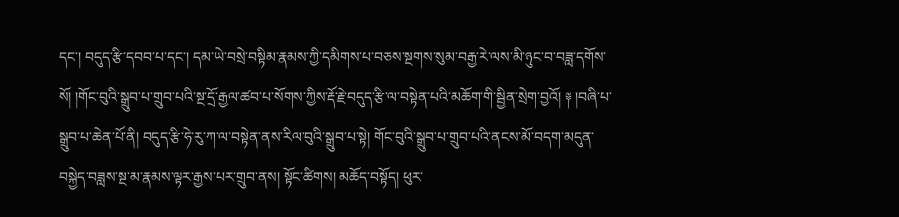དང་། བདུད་རྩི་དབབ་པ་དང་། དམ་ཡེ་བསྲེ་བསྟིམ་རྣམས་ཀྱི་དམིགས་པ་བཅས་སྔགས་སུམ་བརྒྱ་རེ་ལས་མི་ཉུང་བ་བཟླ་དགོས་སོ། །གོང་བུའི་སྒྲུབ་པ་གྲུབ་པའི་སྔ་དྲོ་རྒྱལ་ཚབ་པ་སོགས་ཀྱིས་རྡོ་རྗེ་བདུད་རྩི་ལ་བསྟེན་པའི་མཆོག་གི་སྦྱིན་སྲེག་བྱའོ། ༈ །བཞི་པ་སྒྲུབ་པ་ཆེན་པོ་ནི། བདུད་རྩི་ཧེ་རུ་ཀ་ལ་བསྟེན་ནས་རིལ་བུའི་སྒྲུབ་པ་སྟེ། གོང་བུའི་སྒྲུབ་པ་གྲུབ་པའི་ནངས་མོ་བདག་མདུན་བསྐྱེད་བཟླས་སྔ་མ་རྣམས་ལྟར་རྒྱས་པར་གྲུབ་ནས། སྟོང་ཚིགས། མཆོད་བསྟོད། ཕུར་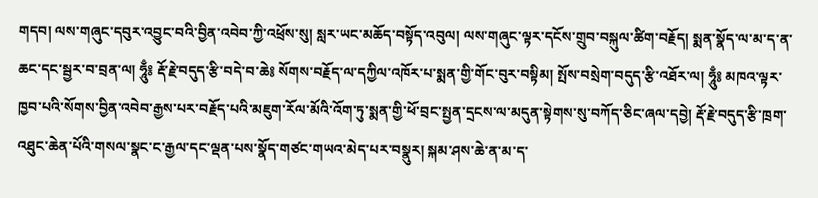གདབ། ལས་གཞུང་དབུར་འབྱུང་བའི་བྱིན་འབེབ་ཀྱི་འཕྲོས་སུ། སླར་ཡང་མཆོད་བསྟོད་འབུལ། ལས་གཞུང་ལྟར་དངོས་གྲུབ་བསྐུལ་ཚིག་བརྗོད། སྨན་སྣོད་ལ་མ་ད་ན་ཆང་དང་སྦྱར་བ་བྲན་ལ། ཧཱུྃ༔ རྡོ་རྗེ་བདུད་རྩི་བདེ་བ་ཆེ༔ སོགས་བརྗོད་ལ་དཀྱིལ་འཁོར་པ་སྨན་གྱི་གོང་བུར་བསྟིམ། སྤོས་བསྲེག་བདུད་རྩི་འཐོར་ལ། ཧཱུྃ༔ མཁའ་ལྟར་ཁྱབ་པའི་སོགས་བྱིན་འབེབ་རྒྱས་པར་བརྗོད་པའི་མཇུག་རོལ་མོའི་འོག་ཏུ་སྨན་གྱི་ཕོ་བྲང་སྤྱན་དྲངས་ལ་མདུན་སྟེགས་སུ་བཀོད་ཅིང་ཞལ་དབྱེ། རྡོ་རྗེ་བདུད་རྩི་ཁྲག་འཐུང་ཆེན་པོའི་གསལ་སྣང་ང་རྒྱལ་དང་ལྡན་པས་སྣོད་གཙང་གཡའ་མེད་པར་བསྣུར། སྐམ་ཤས་ཆེ་ན་མ་ད་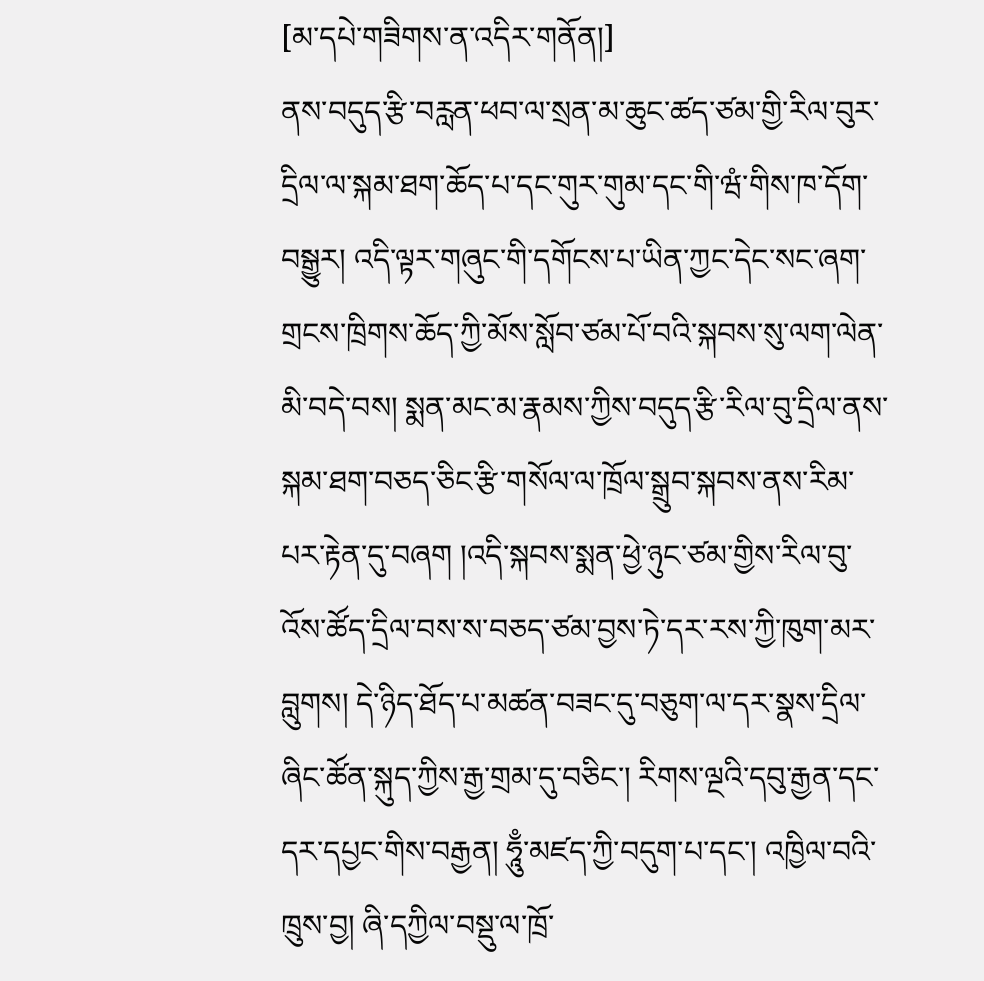[མ་དཔེ་གཟིགས་ན་འདིར་གནོན།]
ནས་བདུད་རྩི་བརླན་ཕབ་ལ་སྲན་མ་ཆུང་ཚད་ཙམ་གྱི་རིལ་བུར་དྲིལ་ལ་སྐམ་ཐག་ཆོད་པ་དང་གུར་གུམ་དང་གི་ཝཾ་གིས་ཁ་དོག་བསྒྱུར། འདི་ལྟར་གཞུང་གི་དགོངས་པ་ཡིན་ཀྱང་དེང་སང་ཞག་གྲངས་ཁྲིགས་ཆོད་ཀྱི་མོས་སློབ་ཙམ་པོ་བའི་སྐབས་སུ་ལག་ལེན་མི་བདེ་བས། སྨན་མང་མ་རྣམས་ཀྱིས་བདུད་རྩི་རིལ་བུ་དྲིལ་ནས་སྐམ་ཐག་བཅད་ཅིང་རྩི་གསོལ་ལ་ཁྲོལ་སྒྲུབ་སྐབས་ནས་རིམ་པར་རྟེན་དུ་བཞག །འདི་སྐབས་སྨན་ཕྱེ་ཉུང་ཙམ་གྱིས་རིལ་བུ་འོས་ཚོད་དྲིལ་བས་ས་བཅད་ཙམ་བྱས་ཏེ་དར་རས་ཀྱི་ཁུག་མར་བླུགས། དེ་ཉིད་ཐོད་པ་མཚན་བཟང་དུ་བཅུག་ལ་དར་སྣས་དྲིལ་ཞིང་ཚོན་སྐུད་ཀྱིས་རྒྱ་གྲམ་དུ་བཅིང་། རིགས་ལྔའི་དབུ་རྒྱན་དང་དར་དཔྱང་གིས་བརྒྱན། ཧཱུྃ་མཛད་ཀྱི་བདུག་པ་དང་། འཁྱིལ་བའི་ཁྲུས་བྱ། ཞི་དཀྱིལ་བསྡུ་ལ་ཁྲོ་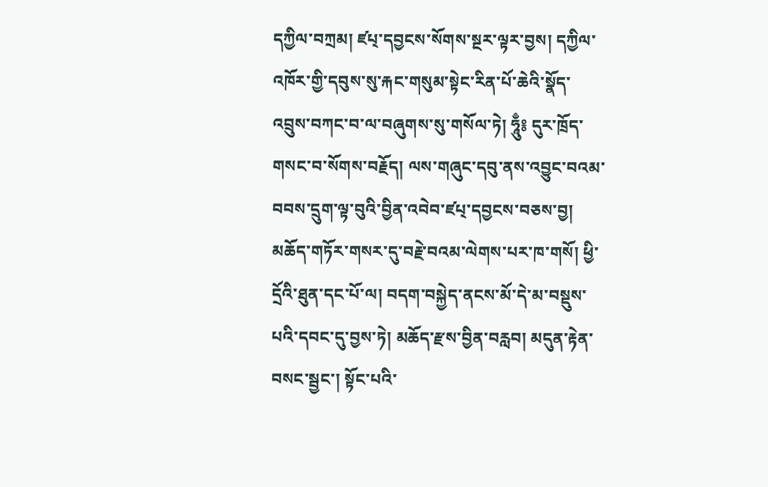དཀྱིལ་བཀྲམ། ཛཔ྄་དབྱངས་སོགས་སྔར་ལྟར་བྱས། དཀྱིལ་འཁོར་གྱི་དབུས་སུ་རྐང་གསུམ་སྟེང་རིན་པོ་ཆེའི་སྣོད་འབྲུས་བཀང་བ་ལ་བཞུགས་སུ་གསོལ་ཏེ། ཧཱུྃ༔ དུར་ཁྲོད་གསང་བ་སོགས་བརྗོད། ལས་གཞུང་དབུ་ནས་འབྱུང་བའམ་བབས་དྲུག་ལྟ་བུའི་བྱིན་འབེབ་ཛཔ྄་དབྱངས་བཅས་བྱ། མཆོད་གཏོར་གསར་དུ་བརྗེ་བའམ་ལེགས་པར་ཁ་གསོ། ཕྱི་དྲོའི་ཐུན་དང་པོ་ལ། བདག་བསྐྱེད་ནངས་མོ་དེ་མ་བསྡུས་པའི་དབང་དུ་བྱས་ཏེ། མཆོད་རྫས་བྱིན་བརླབ། མདུན་རྟེན་བསང་སྦྱང་། སྟོང་པའི་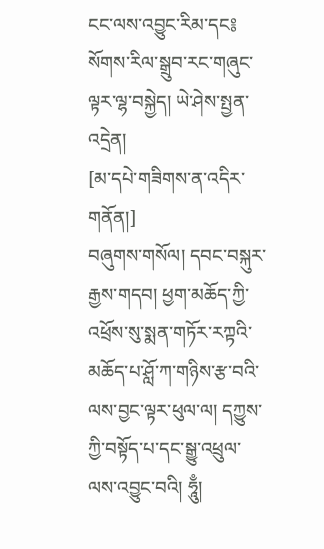ངང་ལས་འབྱུང་རིམ་དང༔ སོགས་རིལ་སྒྲུབ་རང་གཞུང་ལྟར་ལྷ་བསྐྱེད། ཡེ་ཤེས་སྤྱན་འདྲེན།
[མ་དཔེ་གཟིགས་ན་འདིར་གནོན།]
བཞུགས་གསོལ། དབང་བསྐུར་རྒྱས་གདབ། ཕྱག་མཆོད་ཀྱི་འཕྲོས་སུ་སྨན་གཏོར་རཀྟའི་མཆོད་པ་ཤློ་ཀ་གཉིས་རྩ་བའི་ལས་བྱང་ལྟར་ཕུལ་ལ། དཀྱུས་ཀྱི་བསྟོད་པ་དང་སྒྱུ་འཕྲུལ་ལས་འབྱུང་བའི། ཧཱུྃ།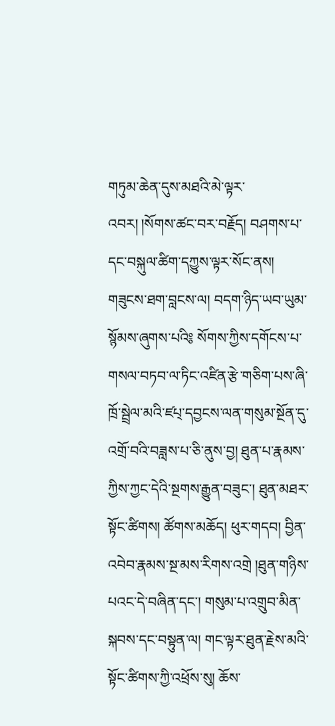གཏུམ་ཆེན་དུས་མཐའི་མེ་ལྟར་འབར། །སོགས་ཚང་བར་བརྗོད། བཤགས་པ་དང་བསྐུལ་ཚིག་དཀྱུས་ལྟར་སོང་ནས། གཟུངས་ཐག་བླངས་ལ། བདག་ཉིད་ཡབ་ཡུམ་སྙོམས་ཞུགས་པའི༔ སོགས་ཀྱིས་དགོངས་པ་གསལ་བཏབ་ལ་ཏིང་འཛིན་རྩེ་གཅིག་པས་ཞི་ཁྲོ་སྦྲེལ་མའི་ཛཔ྄་དབྱངས་ལན་གསུམ་སྔོན་དུ་འགྲོ་བའི་བཟླས་པ་ཅི་ནུས་བྱ། ཐུན་པ་རྣམས་ཀྱིས་ཀྱང་དེའི་སྔགས་རྒྱུན་བཟུང་། ཐུན་མཐར་སྟོང་ཚིགས། ཚོགས་མཆོད། ཕུར་གདབ། བྱིན་འབེབ་རྣམས་སྔ་མས་རིགས་འགྲེ །ཐུན་གཉིས་པའང་དེ་བཞིན་དང་། གསུམ་པ་འགྲུབ་མིན་སྐབས་དང་བསྟུན་ལ། གང་ལྟར་ཐུན་རྗེས་མའི་སྟོང་ཚིགས་ཀྱི་འཕྲོས་སུ། ཆོས་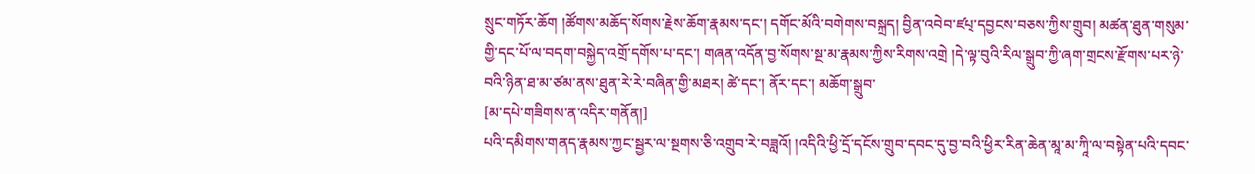སྲུང་གཏོར་ཆོག །ཚོགས་མཆོད་སོགས་རྗེས་ཆོག་རྣམས་དང་། དགོང་མོའི་བགེགས་བསྐྲད། བྱིན་འབེབ་ཛཔ྄་དབྱངས་བཅས་ཀྱིས་གྲུབ། མཚན་ཐུན་གསུམ་གྱི་དང་པོ་ལ་བདག་བསྐྱེད་འགྲོ་དགོས་པ་དང་། གཞན་འདོན་བྱ་སོགས་སྔ་མ་རྣམས་ཀྱིས་རིགས་འགྲེ །དེ་ལྟ་བུའི་རིལ་སྒྲུབ་ཀྱི་ཞག་གྲངས་རྫོགས་པར་ཉེ་བའི་ཉིན་ཐ་མ་ཙམ་ནས་ཐུན་རེ་རེ་བཞིན་གྱི་མཐར། ཚེ་དང་། ནོར་དང་། མཆོག་སྒྲུབ་
[མ་དཔེ་གཟིགས་ན་འདིར་གནོན།]
པའི་དམིགས་གནད་རྣམས་ཀྱང་སྦྱར་ལ་སྔགས་ཅི་འགྲུབ་རེ་བཟླའོ། །འདིའི་ཕྱི་དྲོ་དངོས་གྲུབ་དབང་དུ་བྱ་བའི་ཕྱིར་རིན་ཆེན་མཱ་མ་ཀཱི་ལ་བསྟེན་པའི་དབང་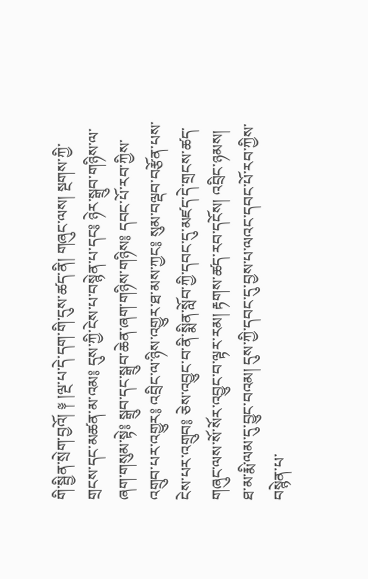གི་སྦྱིན་སྲེག་བྱའོ། ༈ །ལྔ་པ་དེ་དག་གི་དུས་ཚད་ནི། གཞུང་ལས། སྔགས་ཀྱི་གྲངས་དང་མཚན་མ་འམ༔ དུས་ཀྱི་ངེས་པ་བསྙེན་པ་དང༔ ཉེར་སྒྲུབ་གཉིས་ལ་ཞག་གསུམ་སྟེ༔ སྒྲུབ་དང་སྒྲུབ་ཆེན་ཞག་གཉིས་གཉིས༔ དབང་པོ་རབ་ཀྱིས་འགྲུབ་པར་འགྱུར༔ འབྲིང་ལ་ཉིས་འགྱུར་ཐ་མས་ཀྱང༔ སུམ་བལྡབ་བརྩོན་པས་ངེས་པར་འགྲུབ༔ ཅེས་འབྱུང་བ་ནི་སྨིན་སློབ་ཀྱི་དབང་དུ་མཛད་དེ་གྲངས་ཚད་གཞུང་ལས་སོ་སོར་འབྱུང་བ་ལྟར་རམ། རྟགས་ཚད་རབ་དངོས། འབྲིང་ཉམས། ཐ་མ་རྨི་ལམ་དུ་བྱུང་བའམ། དུས་ཀྱི་དབང་དུ་བྱས་པ་ལའང་དབང་པོ་རབ་ཀྱིས་བསྙེན་པ་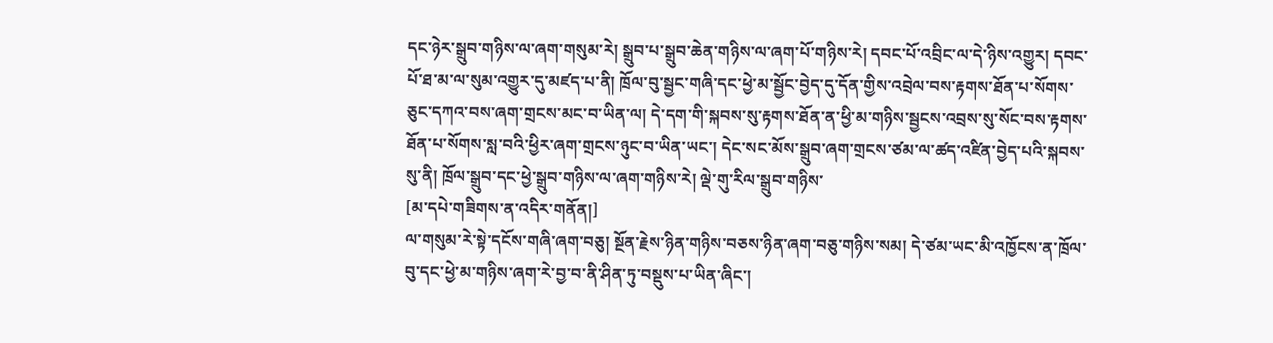དང་ཉེར་སྒྲུབ་གཉིས་ལ་ཞག་གསུམ་རེ། སྒྲུབ་པ་སྒྲུབ་ཆེན་གཉིས་ལ་ཞག་པོ་གཉིས་རེ། དབང་པོ་འབྲིང་ལ་དེ་ཉིས་འགྱུར། དབང་པོ་ཐ་མ་ལ་སུམ་འགྱུར་དུ་མཛད་པ་ནི། ཁྲོལ་བུ་སྦྱང་གཞི་དང་ཕྱེ་མ་སྦྱོང་བྱེད་དུ་དོན་གྱིས་འབྲེལ་བས་རྟགས་ཐོན་པ་སོགས་ཅུང་དཀའ་བས་ཞག་གྲངས་མང་བ་ཡིན་ལ། དེ་དག་གི་སྐབས་སུ་རྟགས་ཐོན་ན་ཕྱི་མ་གཉིས་སྦྱངས་འབྲས་སུ་སོང་བས་རྟགས་ཐོན་པ་སོགས་སླ་བའི་ཕྱིར་ཞག་གྲངས་ཉུང་བ་ཡིན་ཡང་། དེང་སང་མོས་སྒྲུབ་ཞག་གྲངས་ཙམ་ལ་ཚད་འཛིན་བྱེད་པའི་སྐབས་སུ་ནི། ཁྲོལ་སྒྲུབ་དང་ཕྱེ་སྒྲུབ་གཉིས་ལ་ཞག་གཉིས་རེ། ལྡེ་གུ་རིལ་སྒྲུབ་གཉིས་
[མ་དཔེ་གཟིགས་ན་འདིར་གནོན།]
ལ་གསུམ་རེ་སྟེ་དངོས་གཞི་ཞག་བཅུ། སྔོན་རྗེས་ཉིན་གཉིས་བཅས་ཉིན་ཞག་བཅུ་གཉིས་སམ། དེ་ཙམ་ཡང་མི་འཁྱོངས་ན་ཁྲོལ་བུ་དང་ཕྱེ་མ་གཉིས་ཞག་རེ་བྱ་བ་ནི་ཤིན་ཏུ་བསྡུས་པ་ཡིན་ཞིང་།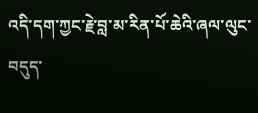འདི་དག་ཀྱང་རྗེ་བླ་མ་རིན་པོ་ཆེའི་ཞལ་ལུང་བདུད་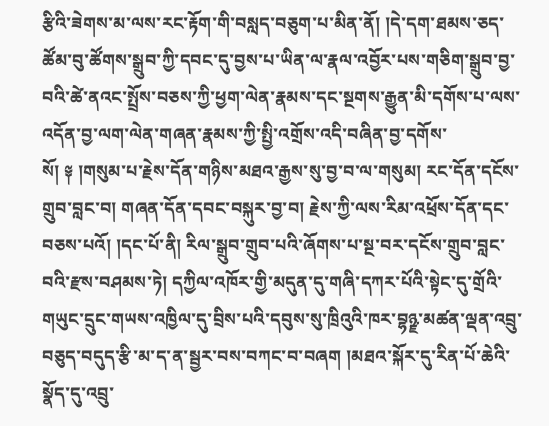རྩིའི་ཟེགས་མ་ལས་རང་རྟོག་གི་བསླད་བཅུག་པ་མིན་ནོ། །དེ་དག་ཐམས་ཅད་ཚོམ་བུ་ཚོགས་སྒྲུབ་ཀྱི་དབང་དུ་བྱས་པ་ཡིན་ལ་རྣལ་འབྱོར་པས་གཅིག་སྒྲུབ་བྱ་བའི་ཚེ་ནའང་སྤྲོས་བཅས་ཀྱི་ཕྱག་ལེན་རྣམས་དང་སྔགས་རྒྱུན་མི་དགོས་པ་ལས་འདོན་བྱ་ལག་ལེན་གཞན་རྣམས་ཀྱི་སྤྱི་འགྲོས་འདི་བཞིན་བྱ་དགོས་སོ། ༈ །གསུམ་པ་རྗེས་དོན་གཉིས་མཐའ་རྒྱས་སུ་བྱ་བ་ལ་གསུམ། རང་དོན་དངོས་གྲུབ་བླང་བ། གཞན་དོན་དབང་བསྐུར་བྱ་བ། རྗེས་ཀྱི་ལས་རིམ་འཕྲོས་དོན་དང་བཅས་པའོ། །དང་པོ་ནི། རིལ་སྒྲུབ་གྲུབ་པའི་ཞོགས་པ་སྔ་བར་དངོས་གྲུབ་བླང་བའི་རྫས་བཤམས་ཏེ། དཀྱིལ་འཁོར་གྱི་མདུན་དུ་གཞི་དཀར་པོའི་སྟེང་དུ་གྲོའི་གཡུང་དྲུང་གཡས་འཁྱིལ་དུ་བྲིས་པའི་དབུས་སུ་ཁྲིའུའི་ཁར་བྷཉྫ་མཚན་ལྡན་འབྲུ་བཅུད་བདུད་རྩི་མ་ད་ན་སྦྱར་བས་བཀང་བ་བཞག །མཐའ་སྐོར་དུ་རིན་པོ་ཆེའི་སྣོད་དུ་འབྲུ་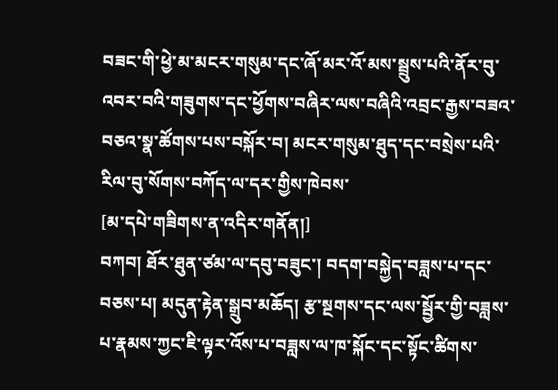བཟང་གི་ཕྱེ་མ་མངར་གསུམ་དང་ཞོ་མར་འོ་མས་སྦྲུས་པའི་ནོར་བུ་འབར་བའི་གཟུགས་དང་ཕྱོགས་བཞིར་ལས་བཞིའི་འབྲང་རྒྱས་བཟའ་བཅའ་སྣ་ཚོགས་པས་བསྐོར་བ། མངར་གསུམ་ཐུད་དང་བསྲེས་པའི་རིལ་བུ་སོགས་བཀོད་ལ་དར་གྱིས་ཁེབས་
[མ་དཔེ་གཟིགས་ན་འདིར་གནོན།]
བཀབ། ཐོར་ཐུན་ཙམ་ལ་དབུ་བཟུང་། བདག་བསྐྱེད་བཟླས་པ་དང་བཅས་པ། མདུན་རྟེན་སྒྲུབ་མཆོད། རྩ་སྔགས་དང་ལས་སྦྱོར་གྱི་བཟླས་པ་རྣམས་ཀྱང་ཇི་ལྟར་འོས་པ་བཟླས་ལ་ཁ་སྐོང་དང་སྟོང་ཚིགས་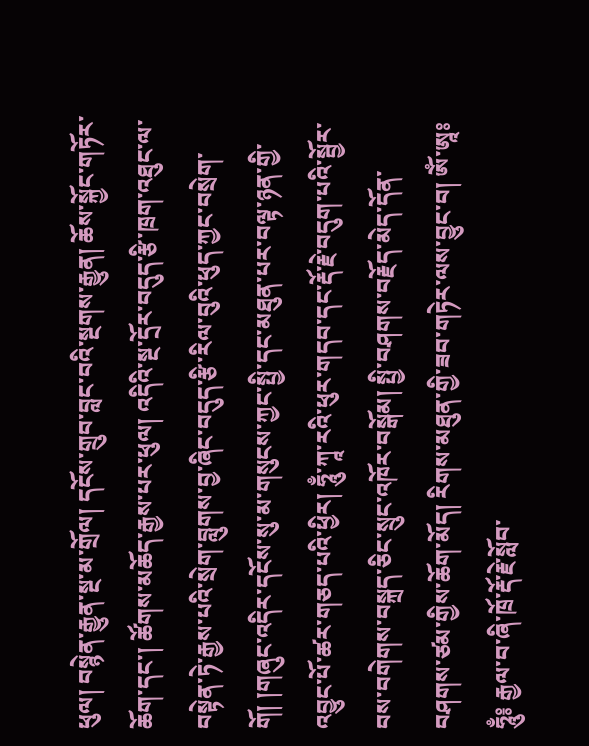ཕུལ། བསྙེན་རྒྱུན་སྔ་མ་གྲོལ། དངོས་གྲུབ་བླང་བའི་སྔགས་རྒྱུན། ཆོས་སྐྱོང་གཏོར་ཆོག་དང་། ཚོགས་མཆོད་རྒྱས་པར་ཕུལ། འདིའི་སྔ་དྲོར་བདུད་རྩི་ཁྲག་འཐུང་ལ་བསྟེན་ཏེ་རྒྱས་པའི་སྲེག་བླུགས་བྱ་ཞིང་བདུད་རྩི་རིལ་བུའི་ཕུད་ཀྱང་བསྲེག་གོ། །གཞུང་འདིར་དངོས་སུ་མ་གསུངས་ཀྱང་སྤྱི་དང་མཐུན་པར་བལྟ་ཉན་གྱི་འབྱུང་པོ་ཚར་གཅད་པའི་ཕྱིར། ཧཱུྃ་ཀཱ་རའི་ཕུར་གདབ་དང་རྡོ་རྗེ་བདུག་པའི་སྦྱོར་བས་བགེགས་བསྐྲད་ཅིང་སྲུང་འཁོར་བསྒོམ། སྤྱི་བཤགས་བརྗོད་མེད་དོན་བཤགས་ཙམ་གྱིས་ཆོག་མོད། རིགས་མཐུན་གྱི་ཟབ་གཏེར་ལས་བྱུང་བ། ཨོཾ་ཨཱཿཧཱུྃ༔ རྒྱལ་བ་ཞི་ཁྲོ་རྡོ་རྗེ་སློབ་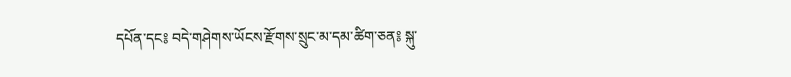དཔོན་དང༔ བདེ་གཤེགས་ཡོངས་རྫོགས་སྲུང་མ་དམ་ཚིག་ཅན༔ སྐུ་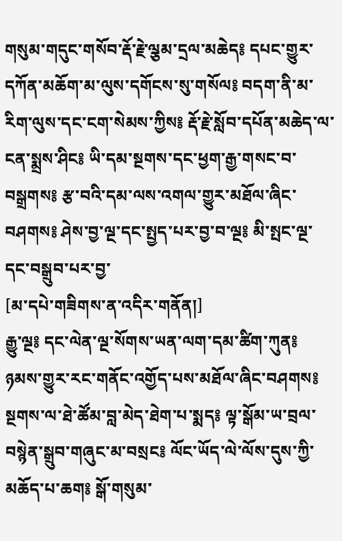གསུམ་གདུང་གསོབ་རྡོ་རྗེ་ལྕམ་དྲལ་མཆེད༔ དཔང་གྱུར་དཀོན་མཆོག་མ་ལུས་དགོངས་སུ་གསོལ༔ བདག་ནི་མ་རིག་ལུས་དང་ངག་སེམས་ཀྱིས༔ རྡོ་རྗེ་སློབ་དཔོན་མཆེད་ལ་ངན་སྨྲས་ཤིང༔ ཡི་དམ་སྔགས་དང་ཕྱག་རྒྱ་གསང་བ་བསྒྲགས༔ རྩ་བའི་དམ་ལས་འགལ་གྱུར་མཐོལ་ཞིང་བཤགས༔ ཤེས་བྱ་ལྔ་དང་སྤྱད་པར་བྱ་བ་ལྔ༔ མི་སྤང་ལྔ་དང་བསྒྲུབ་པར་བྱ་
[མ་དཔེ་གཟིགས་ན་འདིར་གནོན།]
རྒྱུ་ལྔ༔ དང་ལེན་ལྔ་སོགས་ཡན་ལག་དམ་ཚིག་ཀུན༔ ཉམས་གྱུར་རང་གནོང་འགྱོད་པས་མཐོལ་ཞིང་བཤགས༔ སྔགས་ལ་ཐེ་ཚོམ་བླ་མེད་ཐེག་པ་སྨད༔ ལྟ་སྒོམ་ཡ་བྲལ་བསྙེན་སྒྲུབ་གཞུང་མ་བསྲང༔ ལོང་ཡོད་ལེ་ལོས་དུས་ཀྱི་མཆོད་པ་ཆག༔ སྒོ་གསུམ་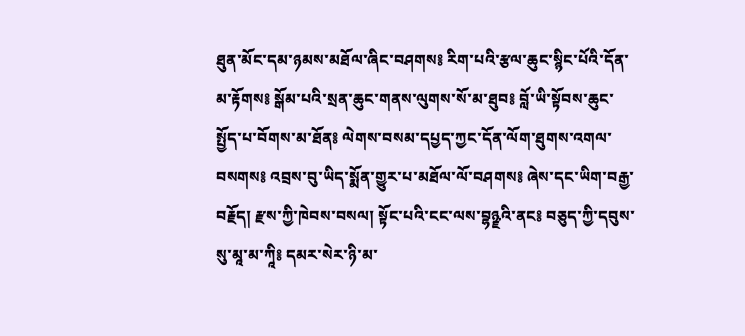ཐུན་མོང་དམ་ཉམས་མཐོལ་ཞིང་བཤགས༔ རིག་པའི་རྩལ་ཆུང་སྙིང་པོའི་དོན་མ་རྟོགས༔ སྒོམ་པའི་སྲན་ཆུང་གནས་ལུགས་སོ་མ་ཐུབ༔ བློ་ཡི་སྟོབས་ཆུང་སྤྱོད་པ་བོགས་མ་ཐོན༔ ལེགས་བསམ་དཔྱད་ཀྱང་དོན་ལོག་ཐུགས་འགལ་བསགས༔ འབྲས་བུ་ཡིད་སྨོན་གྱུར་པ་མཐོལ་ལོ་བཤགས༔ ཞེས་དང་ཡིག་བརྒྱ་བརྗོད། རྫས་ཀྱི་ཁེབས་བསལ། སྟོང་པའི་ངང་ལས་བྷཉྫའི་ནང༔ བཅུད་ཀྱི་དབུས་སུ་མཱ་མ་ཀཱི༔ དམར་སེར་ཉི་མ་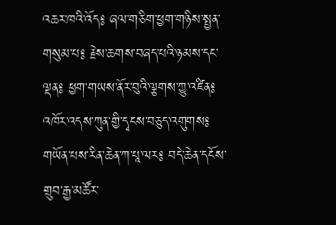འཆར་ཁའི་འོད༔ ཞལ་གཅིག་ཕྱག་གཉིས་སྤྱན་གསུམ་པ༔ རྗེས་ཆགས་བཞད་པའི་ཉམས་དང་ལྡན༔ ཕྱག་གཡས་ནོར་བུའི་ལྕགས་ཀྱུ་འཛིན༔ འཁོར་འདས་ཀུན་གྱི་དྭངས་བཅུད་འགུགས༔ གཡོན་པས་རིན་ཆེན་ཀ་པཱ་ལར༔ བདེ་ཆེན་དངོས་གྲུབ་རྒྱ་མཚོར་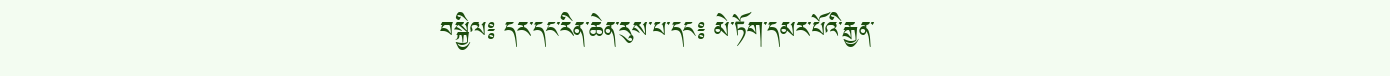བསྐྱིལ༔ དར་དང་རིན་ཆེན་རུས་པ་དང༔ མེ་ཏོག་དམར་པོའི་རྒྱན་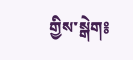གྱིས་སྒེག༔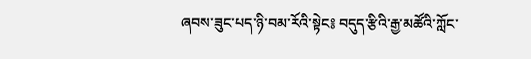ཞབས་ཟུང་པད་ཉི་བམ་རོའི་སྟེང༔ བདུད་རྩིའི་རྒྱ་མཚོའི་ཀློང་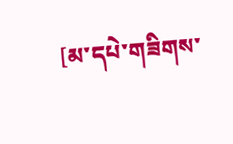[མ་དཔེ་གཟིགས་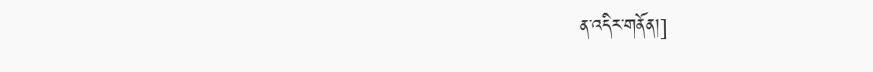ན་འདིར་གནོན།]